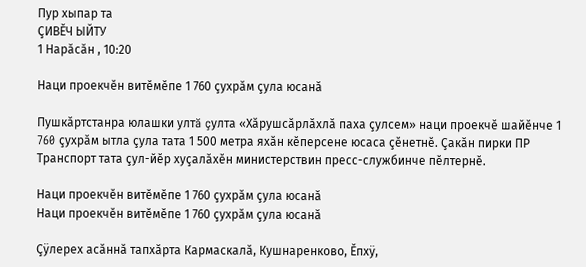Пур хыпар та
ÇИВĔЧ ЫЙТУ
1 Нарӑсӑн , 10:20

Наци проекчĕн витĕмĕпе 1 760 çухрăм çула юсанă

Пушкăртстанра юлашки ултă çулта «Хăрушсăрлăхлă паха çулсем» наци проекчĕ шайĕнче 1 760 çухрăм ытла çула тата 1 500 метра яхăн кĕперсене юсаса çĕнетнĕ. Çакăн пирки ПР  Транспорт тата çул-йĕр хуçалăхĕн министерствин пресс-службинче пĕлтернĕ.

Наци проекчĕн витĕмĕпе 1 760 çухрăм çула юсанă
Наци проекчĕн витĕмĕпе 1 760 çухрăм çула юсанă

Çÿлерех асăннă тапхăрта Кармаскалă, Кушнаренково, Ĕпхÿ,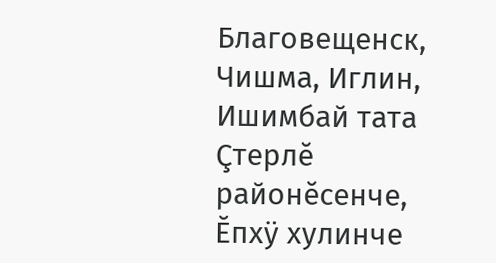Благовещенск, Чишма, Иглин, Ишимбай тата Çтерлĕ районĕсенче, Ĕпхÿ хулинче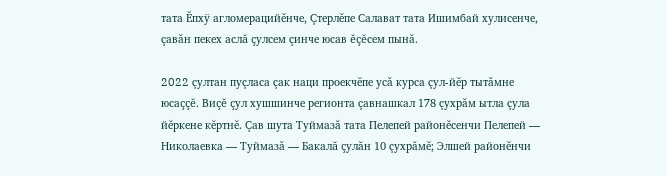тата Ĕпхÿ агломерацийĕнче, Çтерлĕпе Салават тата Ишимбай хулисенче, çавăн пекех аслă çулсем çинче юсав ĕçĕсем пынă.

2022 çултан пуçласа çак наци проекчĕпе усă курса çул-йĕр тытăмне юсаççĕ. Виçĕ çул хушшинче регионта çавнашкал 178 çухрăм ытла çула йĕркене кĕртнĕ. Çав шута Туймазă тата Пелепей районĕсенчи Пелепей — Николаевка — Туймазă — Бакалă çулăн 10 çухрăмĕ; Элшей районĕнчи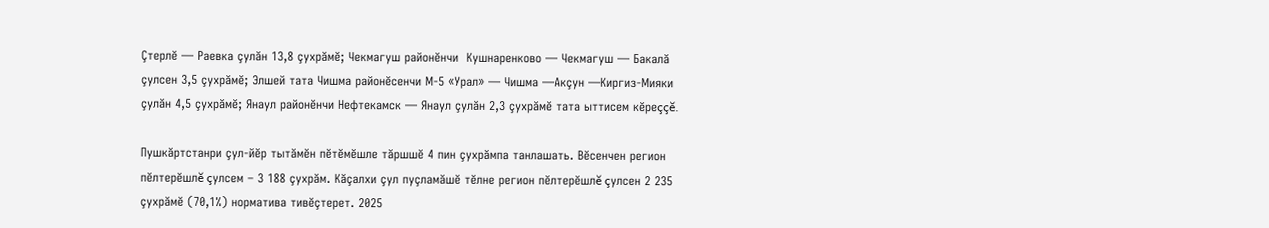Çтерлĕ — Раевка çулăн 13,8 çухрăмĕ; Чекмагуш районĕнчи  Кушнаренково — Чекмагуш — Бакалă çулсен 3,5 çухрăмĕ; Элшей тата Чишма районĕсенчи М-5 «Урал» — Чишма —Акçун —Киргиз-Мияки çулăн 4,5 çухрăмĕ; Янаул районĕнчи Нефтекамск — Янаул çулăн 2,3 çухрăмĕ тата ыттисем кĕреççĕ.

Пушкăртстанри çул-йĕр тытăмĕн пĕтĕмĕшле тăршшĕ 4 пин çухрăмпа танлашать. Вĕсенчен регион пĕлтерĕшлĕ çулсем – 3 188 çухрăм. Кăçалхи çул пуçламăшĕ тĕлне регион пĕлтерĕшлĕ çулсен 2 235 çухрăмĕ (70,1%) норматива тивĕçтерет. 2025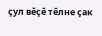çул вĕçĕ тĕлне çак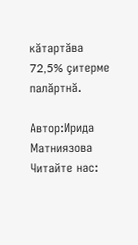кăтартăва 72,5% çитерме палăртнă.

Автор:Ирида Матниязова
Читайте нас: